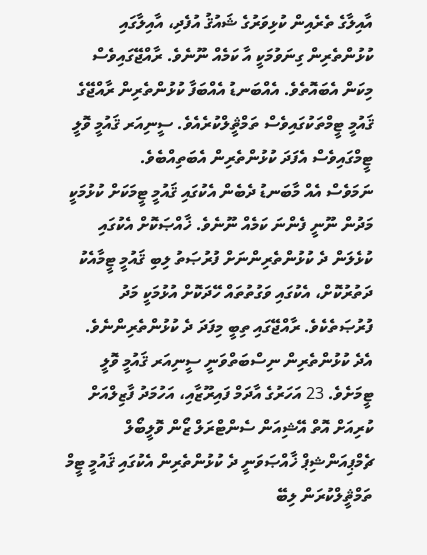އާއިލާގެ ތެރެއިން ކުޅިވަރުގެ ޝައުޤު އުފެދި، އާއިލާގައި ކުޅުންތެރިން ގިނަވުމަކީ އާ ކަމެއް ނޫނެވެ. ރާއްޖޭގައިވެސް މިކަން އެބައޮތެވެ. އެއްބަނޑު އެއްބަފާ ކުޅުންތެރިން ރާއްޖޭގެ ޤައުމީ ޓީމްތަކުގައިވެސް ތަމްޘީލްކުރެއެވެ. ސީނިއަރ ޤައުމީ ވޮލީ ޓީމްގައިވެސް އެފަދަ ކުޅުންތެރިން އެބަތިއްބެވެ.
ނަމަވެސް އެއް މާބަނޑު ދެބެން އެކުގައި ޤައުމީ ޓީމަކަށް ކުޅުމަކީ މަދުން ނޫނީ ފެންނަ ކަމެއް ނޫނެވެ. ޚާއްޞަކޮށް އެކުގައި ކުޅެލަން ދެ ކުޅުންތެރިންނަށް ފުރުޞަތު ލިބި ޤައުމީ ޓީމާއެކު ދަތުރުކޮށް، އެކުގައި ވަގުތުތައް ހޭދަކޮށް އުޅުމަކީ މަދު ފުރުޞަތެކެވެ. ރާއްޖޭގައި ތިބީ މިފަދަ ދެ ކުޅުންތެރިންނެވެ.
އެދެ ކުޅުންތެރިން ނިސްބަތްވަނީ ސީނިއަރ ޤައުމީ ވޮލީ ޓީމަށެވެ. 23 އަހަރުގެ އާދަމް ފައިރޫޒާއި، އަހުމަދު ފާޒިލްއަށް ކުރިއަށް އޮތް އޭޝިއަން ސެންޓްރަލް ޒޯން ވޮލީބޯލް ޗެމްޕިއަންޝިޕް ޚާއްޞަވަނީ ދެ ކުޅުންތެރިން އެކުގައި ޤައުމީ ޓީމް ތަމްޘީލްކުރަން ލިބޭ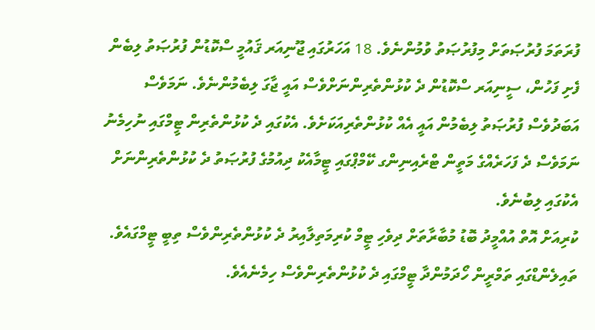ފުރަތަމަ ފުރުޞަތަށް މިފުރުޞަތު ވުމުންނެވެ. 18 އަހަރުގައި ޖޫނިއަރ ޤައުމީ ސްކޮޑުން ފުރުޞަތު ލިބެން ފެށި ފަހުން، ސީނިއަރ ސްކޮޑުން ދެ ކުޅުންތެރިންނަށްވެސް އައީ ޖާގަ ލިބެމުންނެވެ. ނަމަވެސް އަބަދުވެސް ފުރުޞަތު ލިބެމުން އައީ އެއް ކުޅުންތެރިއަކަށެވެ. އެކުގައި ދެ ކުޅުންތެރިން ޓީމްގައި ނުހިމެނު ނަމަވެސް ދެ ފަހަރެއްގެ މަތީން ޓްރެއިނިންގ ކޭމްޕްގައި ޓީމާއެކު ދިއުމުގެ ފުރުޞަތު ދެ ކުޅުންތެރިންނަށް އެކުގައި ލިބުނެވެ.
ކުރިއަށް އޮތް އުއްމީދު ބޮޑު މުބާރާތަށް ދިވެހި ޓީމް ކުރިމަތިލާއިރު ދެ ކުޅުންތެރިންވެސް ތިބީ ޓީމްގައެވެ. ތައިލެންޑްގައި ތަމްރީން ހޯދަމުންދާ ޓީމްގައި ދެ ކުޅުންތެރިންވެސް ހިމެނެއެވެ.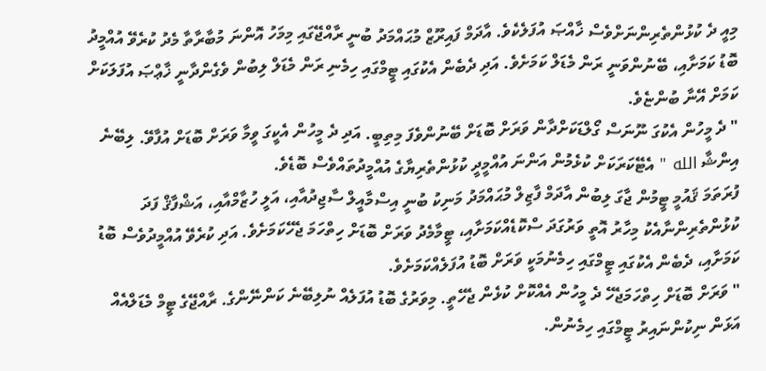މިއީ ދެ ކުޅުންތެރިންނަށްވެސް ޚާއްޞަ އުފަލެކެވެ. އާދަމް ފައިރޫޒް މުޙައްމަދު ބުނީ ރާއްޖޭގައި މިމަހު އޮންނަ މުބާރާތާ މެދު ކުރެވޭ އުއްމީދު ބޮޑު ކަމަށާއި، ބޭނުންވަނީ ރަން މެޑަލް ކަމަށެވެ. އަދި ދެބެން އެކުގައި ޓީމްގައި ހިމެނި ރަން މެޑަލް ލިބުން ވެގެންދާނީ ޚާޢްޞަ އުފަލަކަށް ކަމަށް އޭނާ ބުންޏެވެ.
" ދެ މީހުން އެކުގަ ނޫނަސް ގޯލްޑަކަށްދާން ވަރަށް ބޮޑަށް ބޭނުންވެފަ މިތިބީ. އަދި ދެ މީހުން އެކީގަ ވީމާ ވަރަށް ބޮޑަށް އުފާވޭ. ލިބޭނެ އިންޝާ الله " އެޓޭކަރަކަށް ކުޅެމުން އަންނަ އުއްމީދީ ކުޅުންތެރިޔާގެ އުއްމީދުތައްވެސް ބޮޑެވެ.
ފުރަތަމަ ޤައުމީ ޓީމުން ޖާގަ ލިބުން އާދަމް ފާޒިލް މުޙައްމަދު މަނިކު ބުނީ އިސްމާއީލް ސާޖިދުއާއި، އަލީ ހުޒާމްއާއި، އަޝްފާޤް ފަދަ ކުޅުންތެރިންނާއެކު މިހާރު އޮތީ ވަރުގަދަ ސްކޮޑެއްކަމަށާއި، ޓީމާމެދު ވަރަށް ބޮޑަށް ހިތްހަމަ ޖެހޭކަމަށެވެ. އަދި ކުރެވޭ އުއްމީދުވެސް ބޮޑު ކަމަށާއި، ދެބެން އެކުގައި ޓީމްގައި ހިމެނުމަކީ ވަރަށް ބޮޑު އުފަލެއްކަމަށެވެ.
" ވަރަށް ބޮޑަށް ހިތްހަމަޖެހޭ ދެ މީހުން އެއްކޮށް ކުޅެން ޖެހޭތީ. މިވަރުގެ ބޮޑު އުފަލެއް ނުލިބޭނެ ކަންނޭންގެ. ރާއްޖޭގެ ޓީމް މެޑަލްއެއް އަޅަން ނިކުންނައިރު ޓީމްގައި ހިމެނުން.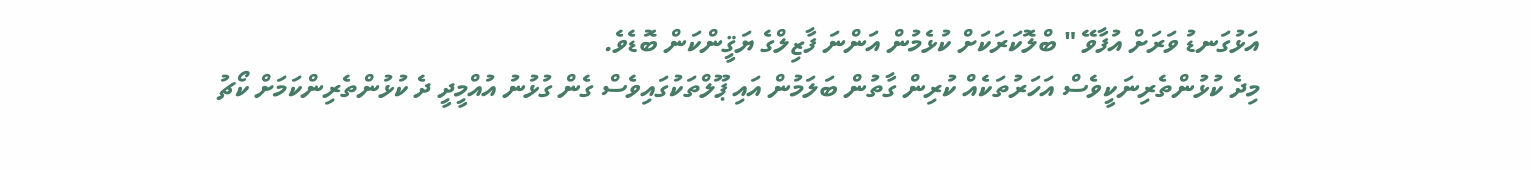އަޅުގަނޑު ވަރަށް އުފާވޭ " ބްލޮކަރަކަށް ކުޅެމުން އަންނަ ފާޒިލްގެ ޔަޤީންކަން ބޮޑެވެ.
މިދެ ކުޅުންތެރިނަކީވެސް އަހަރުތަކެއް ކުރިން ގާތުން ބަލަމުން އައި ޕޫލްތަކުގައިވެސް ގެން ގުޅުނު އުއްމީދީ ދެ ކުޅުންތެރިންކަމަށް ކޯޗު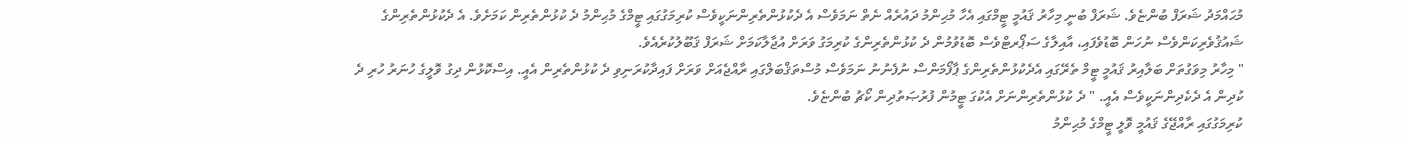މުޙައްމަދު ޝަރަފް ބުންޏެވެ. ޝަރަފް ބުނީ މިހާރު ޤައުމީ ޓީމްގައި އެހާ މުޙިންމު ދައުރެއް ނެތް ނަމަވެސް އެ ދެކުޅުންތެރިންނަކީވެސް ކުރިމަގުގައި ޓީމްގެ މުޙިންމު ދެ ކުޅުންތެރިން ކަމަށެވެ. އެ ދެކުޅުންތެރިންގެ ޝައުޤުވެރިކަންވެސް ނުހަން ބޮޑުވެފައި، އާއިލާގެ ސަޕޯރޓްވެސް ބޮޑުވުމުން ދެ ކުޅުންތެރިންގެ ކުރިމަގު ވަރަށް އުޖާލާކަމަށް ޝަރަފް ޤަބޫލުކުރެއެވެ.
" މިހާރު މިވަގުތަށް ބަލާއިރު ޤައުމީ ޓީމް ތެރޭގައި އެދެކުޅުންތެރިންގެ ޕާފޯމަންސް ނުފެނުނު ނަމަވެސް މުސްތަޤްބަލްގައި ރާއްޖެއަށް ވަރަށް ފައިދާކުރަނިވި ދެ ކުޅުންތެރިން އެއީ. އިސްކޮޅުން ދިގު ވޮލީގެ ހުނަރު ހުރި ދެ ކުދިން އެ ދެކެދިންނަކީވެސް އެއީ. " ދެ ކުޅުންތެރިންނަށް އެކުގަ ޓީމުން ފުރުޞަތުދިން ކޯޗު ބުންޏެވެ.
ކުރިމަގުގައި ރާއްޖޭގެ ޤައުމީ ވޮލީ ޓީމްގެ މުޙިންމު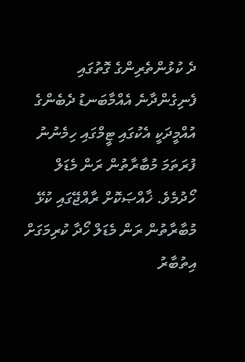ދެ ކުޅުންތެރިންގެ ގޮތުގައި ފެނިގެންދާނެ އެއްމާބަނޑު ދެބެންގެ އުއްމީދަކީ އެކުގައި ޓީމްގައި ހިމެނުނު ފުރަތަމަ މުބާރާތުން ރަން މެޑަލް ހޯދުމެވެ. ޚާއްޞަކޮށް ރާއްޖޭގައި ކުޅޭ މުބާރާތުން ރަން މެޑަލް ހޯދާ ކުރިމަގަށް އިތުބާރު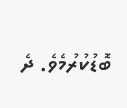ބޮޑުކުރުމެވެ. ދެ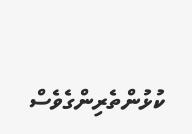ކުޅުންތެރިންގެވެސް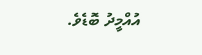އުއްމީދު ބޮޑެވެ.